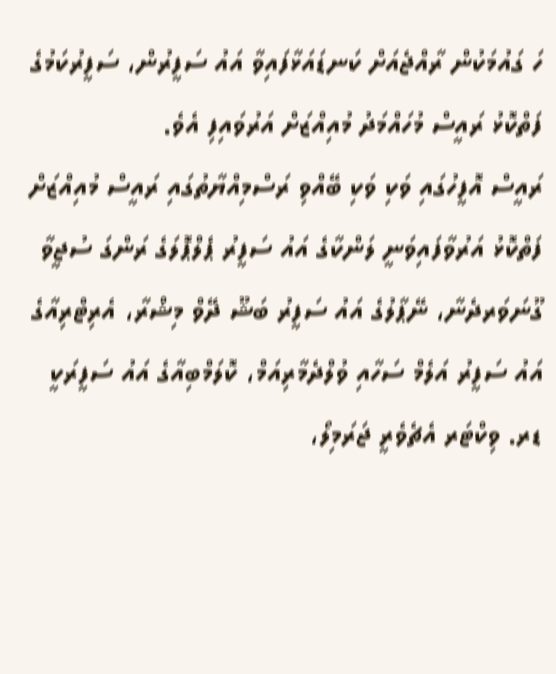ހަ ގައުމަކުން ރާއްޖެއަށް ކަނޑައަޅާފައިވާ އައު ސަފީރުން، ސަފީރުކަމުގެ ފަތްކޮޅު ރައީސް މުހައްމަދު މުއިއްޒަށް އަރުވައިފި އެވެ.
ރައީސް އޮފީހުގައި ވަކި ވަކި ބޭއްވި ރަސްމިއްޔާތުގައި ރައީސް މުއިއްޒަށް ފަތްކޮޅު އަރުވާފައިވަނީ ލަންކާގެ އައު ސަފީރު ޕެލްޕޮލަގެ ރަންގަ ސުޖީވާ ގޫނަވަރދެނާ، ނޭޕާލުގެ އައު ސަފީރު ބަޝޫ ދޭވް މިޝްރާ، އެރިޓްރިއާގެ އައު ސަފީރު އަލެމް ސަހާއި ވުލްދެމާރިއަމް، ކޮލަމްބިއާގެ އައު ސަފީރަކީ ޑރ. ވިކްޓަރ އެޗެވެރީ ޖަރަމިލޯ،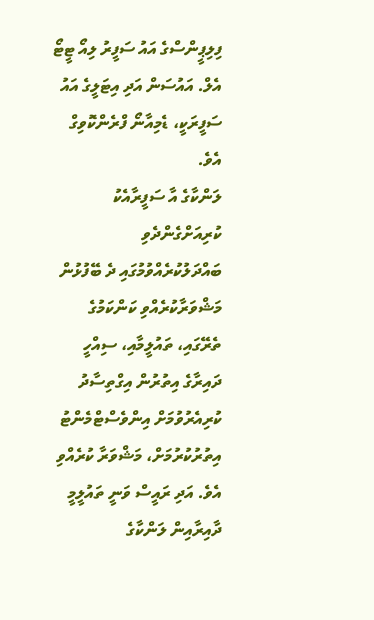ފިލިޕީންސްގެ އައު ސަފީރު ލިއޯ ޓީޓޯ އެލް. އައުސަން އަދި އިޓަލީގެ އައު ސަފީރަކީ، ޑެމިއާނޯ ފްރެންކޮވިގް އެވެ.
ލަންކާގެ އާ ސަފީރާއެކު ކުރިއަށްގެންދެވި ބައްދަލުކުރެއްވުމުގައި ދެ ބޭފުޅުން މަޝްވަރާކުރެއްވި ކަންކަމުގެ ތެރޭގައި، ތައުލީމާއި، ސިއްހީ ދައިރާގެ އިތުރުން އިގްތިސާދު ކުރިއެރުވުމަށް އިންވެސްޓްމެންޓު އިތުރުކުރުމަށް، މަޝްވަރާ ކުރެއްވި އެވެ. އަދި ރައީސް ވަނީ ތައުލީމީ ދާއިރާއިން ލަންކާގެ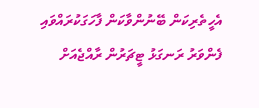އެހީތެރިކަން ބޭނުންވާކަން ފާހަގަކުރައްވައި ފެންވަރު ރަނގަޅު ޓީޗަރުން ރާއްޖެއަށް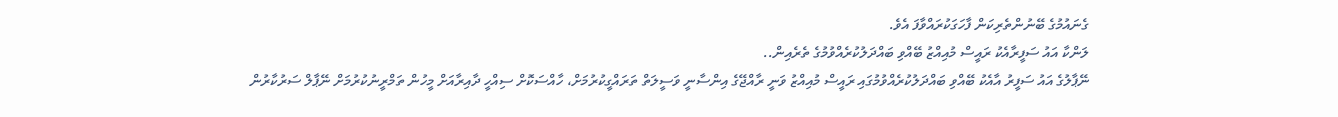ގެނައުމުގެ ބޭނުންތެރިކަން ފާހަގަކުރައްވާފަ އެވެ.
ލަންކާ އައު ސަފީރާއެކު ރައީސް މުއިއްޒު ބޭއްވި ބައްދަލުކުރެއްވުމުގެ ތެރެއިން..
ނޭޕާލުގެ އައު ސަފީރު އާއެކު ބޭއްވި ބައްދަލުކުރެއްވުމުގައި ރައީސް މުއިއްޒު ވަނީ ރާއްޖޭގެ އިންސާނީ ވަސީލަތް ތަރައްގީކުރުމަށް، ހާއްސަކޮށް ސިއްހީ ދާއިރާއަށް މީހުން ތަމްރީނުކުރުމަށް ނޭޕާލް ސަރުކާރުން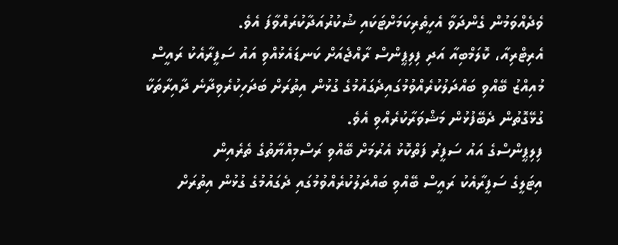ވެދެއްވަމުން ގެންދަވާ އެހީތެރިކަމަށްޓަކައި ޝުކުރުއަދާކުރައްވާފަ އެވެ.
އެރިޓްރިއާ، ކޮލަމްބިއާ އަދި ފިލިޕީންސް ރާއްޖެއަށް ކަނޑައެޅުއްވި އައު ސަފީރާއެކު ރައީސް މުއިއްޒު ބޭއްވި ބައްދަލުކުރެއްވުމުގައިދެގައުމުގެ ގުޅުން އިތުރަށް ބަދަހިކުރެވިދާނެ ދާއިރާތަކާ ގުޅޭގޮތުން ދެބޭފުޅުން މަޝްވަރާކުރެއްވި އެވެ.
ފިލިޕީންސްގެ އައު ސަފީރު ފަތްކޮޅު އެރުމަށް ބޭއްވި ރަސްމިއްޔާތުގެ ތެރެއިން
އިޓަލީގެ ސަފީރާއެކު ރައީސް ބޭއްވި ބައްދަލުކުރެއްވުމުގައި ދެގައުމުގެ ގުޅުން އިތުރަށް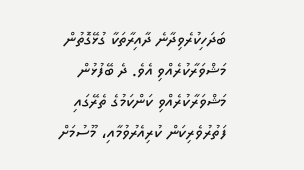ބަދަހިކުރެވިދާނެ ދާއިރާތަކާ ގުޅޭގޮތުން މަޝްވަރާކުރެއްވި އެވެ. ދެ ބޭފުޅުން މަޝްވަރާކުރެއްވި ކަންކަމުގެ ތެރޭގައި ފަތުރުވެރިކަން ކުރިއެރުވުމާއި، މޫސުމަށް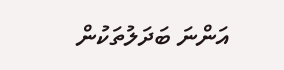އަންނަ ބަދަލުތަކުން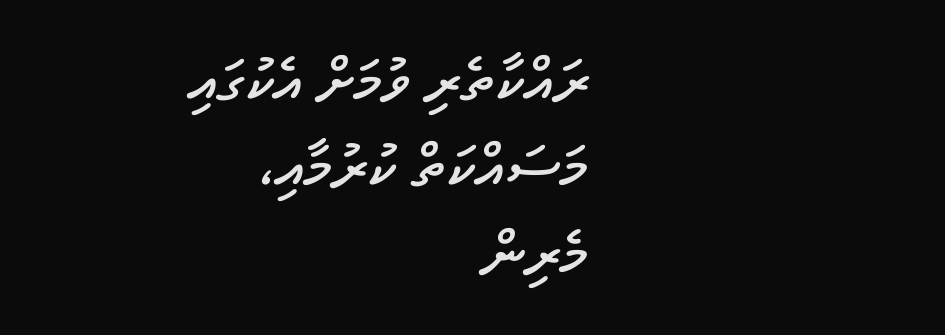ރައްކާތެރި ވުމަށް އެކުގައި މަސައްކަތް ކުރުމާއި، މެރިން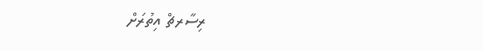ރިސާރޗް އިތުރަށް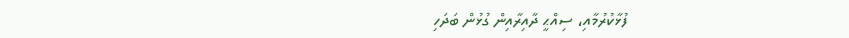ފުޅާކުރުމާއި، ސިއްޙީ ދާއިރާއިން ގުޅުން ބަދަހި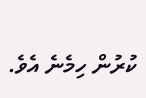ކުރުން ހިމެނެ އެވެ.